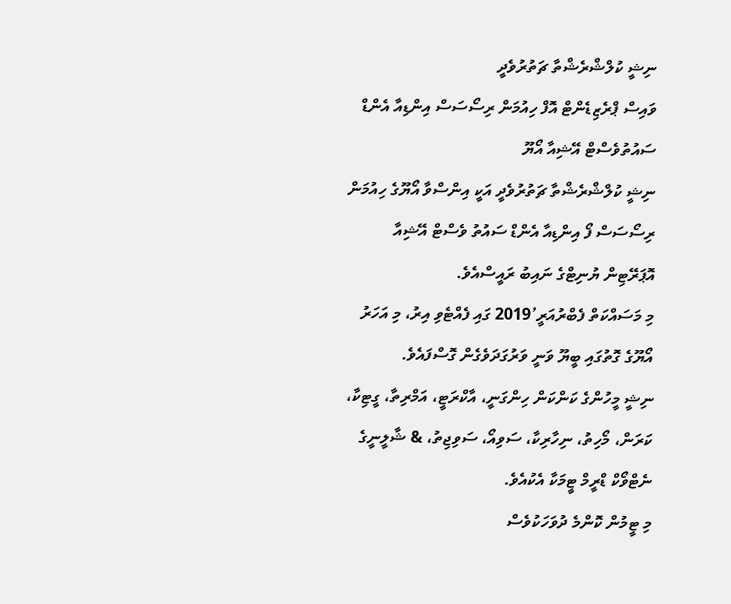ނިޝީ ކުލްޝްރެޝްތާ ޗަތުރުވެދީ
ވައިސް ޕްރެޒިޑެންޓް އޮފް ހިއުމަން ރިސޯސަސް އިންޑިއާ އެންޑް ސައުތުވެސްޓް އޭޝިއާ އޯޔޫ
ނިޝީ ކުލްޝްރެޝްތާ ޗަތުރުވެދީ އަކީ އިންސްވާ އޯޔޫގެ ހިއުމަން ރިސޯސަސް ފޯ އިންޑިއާ އެންޑް ސައުތު ވެސްޓް އޭޝިއާ އޮޕަރޭޓިން ޔުނިޓްގެ ނައިބު ރައީސްއެވެ.
މި މަސައްކަތް ފެބްރުއަރީ’2019 ގައި ފެއްޓެވި އިރު، މި އަހަރު އޯޔޫގެ ގޮތުގައި ބީޔޫ ވަނީ ވަރުގަދަވެގެން ގޮސްފައެވެ.
ނިޝީ މީހުންގެ ކަންކަން ހިންގަނީ، އާކްރަޓީ، އަމްރިތާ، ގީޓިކާ، ކަރަން، މޯހިތު، ނިހާރިކާ، ސަވިއޯ، ސަވިޖިތު، & ޝާލީނީގެ ނެޓްވޯކް ޑްރީމް ޓީމަކާ އެކުއެވެ.
މި ޓީމުން ކޮންމެ ދުވަހަކުވެސް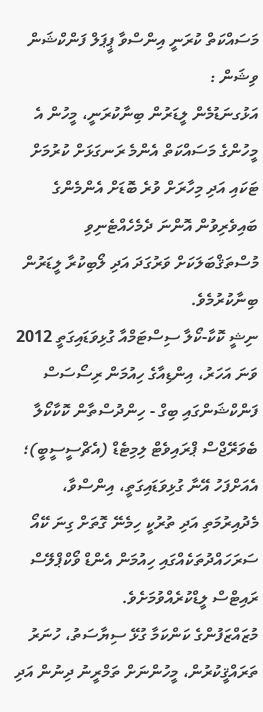މަސައްކަތް ކުރަނީ އިންސްވާ ޕީޕަލް ފަންކްޝަން ވިޝަން :
އަޅުގނަޑުމެން ލީޑަރުން ބިނާކުރަނީ، މީހުން އެ މީހުންގެ މަސައްކަތް އެންމެ ރަނގަޅަށް ކުރުމަށް ޓަކައި އަދި މިހާރަށް ވުރެ ބޮޑަށް އެންމެންގެ ބައިވެރިވުން އޮންނަ ދެމެހެއްޓެނިވި މުސްތަޤްބަލަކަށް ވަރުގަދަ އަދި ލޯބިކުރާ ލީޑަރުން ބިނާކުރުމެވެ.
ނިޝީ ކޮކާ-ކޯލާ ސިސްޓަމްއާ ގުޅިވަޑައިގަތީ 2012 ވަނަ އަހަރު، އިންޑިއާގެ ހިއުމަން ރިސޯސަސް ފަންކްޝަންގައި ބިގް - ހިންދުސްތާން ކޮކާކޯލާ ބެވަރޭޖްސް ޕްރައިވެޓް ލިމިޓެޑް (އެޗްސީސީބީ)؛ އެއަށްފަހު އޭނާ ގުޅިވަޑައިގަތީ، އިންސްވާ، މެދުއިރުމަތި އަދި ތުރުކީ ހިމެނޭ ގޮތަށް ގިނަ ކޭއޯ ސަރަހައްދުތަކެއްގައި ހިއުމަން އެންޑް ވޯކްޕްލޭސް ރައިޓްސް ލީޑްކުރެއްވުމަށެވެ.
މުޒައްޒަފުންގެ ކަންކަމާ ގުޅޭ ސިޔާސަތު، ހުނަރު ތަރައްޤީކުރުން، މީހުންނަށް ތަމްރީނު ދިނުން އަދި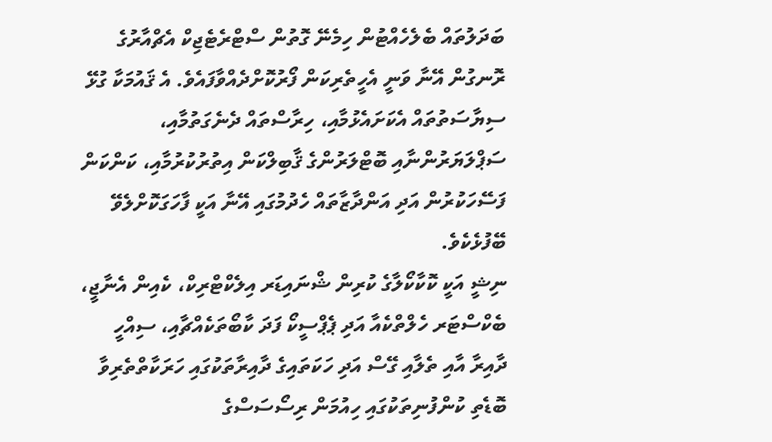ބަދަލުތައް ބެލެހެއްޓުން ހިމެނޭ ގޮތުން ސްޓްރެޓެޖިކް އެޗްއާރުގެ ރޮނގުން އޭނާ ވަނީ އެހީތެރިކަން ފޯރުކޮށްދެއްވާފައެވެ. އެ ޤައުމަކާ ގުޅޭ ސިޔާސަތުތައް އެކަށައެޅުމާއި، ހިރާސްތައް ދެނެގަތުމާއި، ސަޕްލަޔަރުންނާއި ބޮޓްލަރުންގެ ޤާބިލްކަން އިތުރުކުރުމާއި، ކަންކަން ފަސޭހަކުރުން އަދި އަންދާޒާތައް ހެދުމުގައި އޭނާ އަކީ ފާހަގަކޮށްލެވޭ ބޭފުޅެކެވެ.
ނިޝީ އަކީ ކޮކާކޯލާގެ ކުރިން ޝްނައިޑަރ އިލެކްޓްރިކް، ކެއިން އެނާޖީ، ބެކްސްޓަރ ހެލްތްކެއާ އަދި ޕެޕްސީކޯ ފަދަ ކާބޯތަކެއްޗާއި، ސިއްހީ ދާއިރާ އާއި ތެލާއި ގޭސް އަދި ހަކަތައިގެ ދާއިރާތަކުގައި ހަރަކާތްތެރިވާ ބޮޑެތި ކުންފުނިތަކުގައި ހިއުމަން ރިސޯސަސްގެ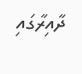ދާއިރާގައި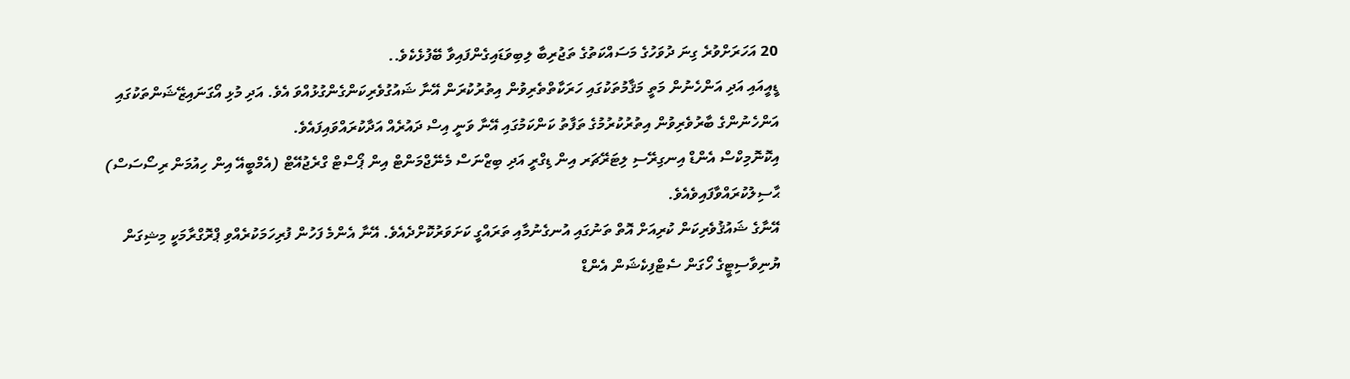20 އަހަރަށްވުރެ ގިނަ ދުވަހުގެ މަސައްކަތުގެ ތަޖުރިބާ ލިބިވަޑައިގެންފައިވާ ބޭފުޅެކެވެ..
ޑީއީއައި އަދި އަންހެނުން މަތީ މަޤާމުތަކުގައި ހަރަކާތްތެރިވުން އިތުރުކުރަން އޭނާ ޝައުގުވެރިކަންގެންގުޅުއްވަ އެވެ. އަދި މުޅި އޯގަނައިޒޭޝަންތަކުގައި އަންހެނުންގެ ބާރުވެރިވުން އިތުރުކުރުމުގެ ތަފާތު ކަންކަމުގައި އޭނާ ވަނީ އިސް ދައުރެއް އަދާކުރައްވައިފައެވެ.
އިކޮނޮމިކްސް އެންޑް އިނގިރޭސި ލިޓަރޭޗަރ އިން ޑިގްރީ އަދި ބިޒްނަސް މެނޭޖްމަންޓް އިން ޕޯސްޓް ގްރެޖުއޭޓް (އެމްބީއޭ އިން ހިއުމަން ރިސޯސަސް) ޙާސިލުކުރައްވާފައިވެއެވެ.
އޭނާގެ ޝައުޤުވެރިކަން ކުރިއަށް އޮތް ތަނުގައި އުނގެނުމާއި ތަރައްގީ ކަށަވަރުކޮށްދެއެވެ. އޭނާ އެންމެ ފަހުން ފުރިހަމަކުރެއްވި ޕްރޮގްރާމަކީ މިޝިގަން ޔުނިވާސިޓީގެ ހޯގަން ސެޓްފިކެޝަން އެންޑް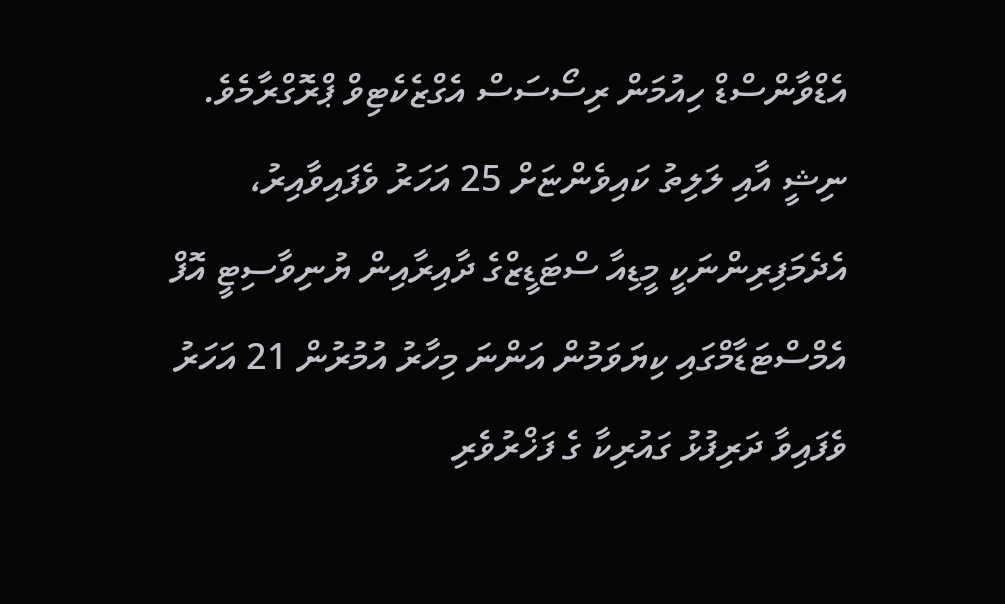އެޑްވާންސްޑް ހިއުމަން ރިސޯސަސް އެގްޒެކެޓިވް ޕްރޮގްރާމެވެ.
ނިޝީ އާއި ލަލިތު ކައިވެންޏަށް 25 އަހަރު ވެފައިވާއިރު، އެދެމަފިރިންނަކީ މީޑިއާ ސްޓަޑީޒްގެ ދާއިރާއިން ޔުނިވާސިޓީ އޮފް އެމްސްޓަޑާމްގައި ކިޔަވަމުން އަންނަ މިހާރު އުމުރުން 21 އަހަރު ވެފައިވާ ދަރިފުޅު ގައުރިކާ ގެ ފަޚްރުވެރި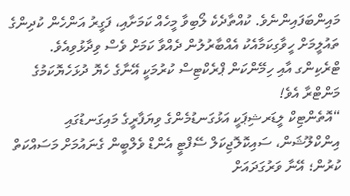މައިންބަފައިންނެވެ. ކުއްތާދެކެ ލޯބިވާ މީހެއް ކަމަށާއި، ފަގީރު އަންހެން ކުދިންގެ ތައުލީމަށް ހީވާގިކަމާއެކު އެއްބާރުލުން ދެއްވާ ކަމަށް ވެސް ވިދާޅުވިއެވެ.
ޓްރެކިންގ އާއި ހިމޭންކަން ޕްރެކްޓިސް ކުރުމަކީ އޭނާގެ ހެޔޮ ދުޅަހެޔޮކަމުގެ މަންޓްރާ އެވެ!
“އޮތެންޓިކް ލީޑަރޝިޕަކީ އަޅުގަނޑުމެންގެ ވިޔަފާރީގެ މައިގަނޑުގައި އިންކްލޫޝަން، ސައިކޮލޮޖިކަލް ސޭފްޓީ އެންޑް ވެލްބީން ގެނައުމަށް މަސައްކަތް ކުރުން؛ އޭނާ ވަރުގަދައަށް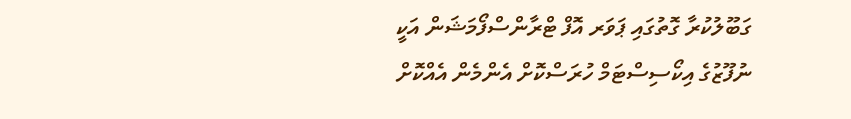ގަބޫލުކުރާ ގޮތުގައި ޕަވަރ އޮފް ޓްރާންސްފޯމަޝަން އަކީ ނުފޫޒުގެ އިކޯސިސްޓަމް ހުރަސްކޮށް އެންމެން އެއްކޮށް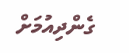ގެންދިއުމަށް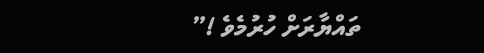ތައްޔާރަށް ހުރުމެވެ !”